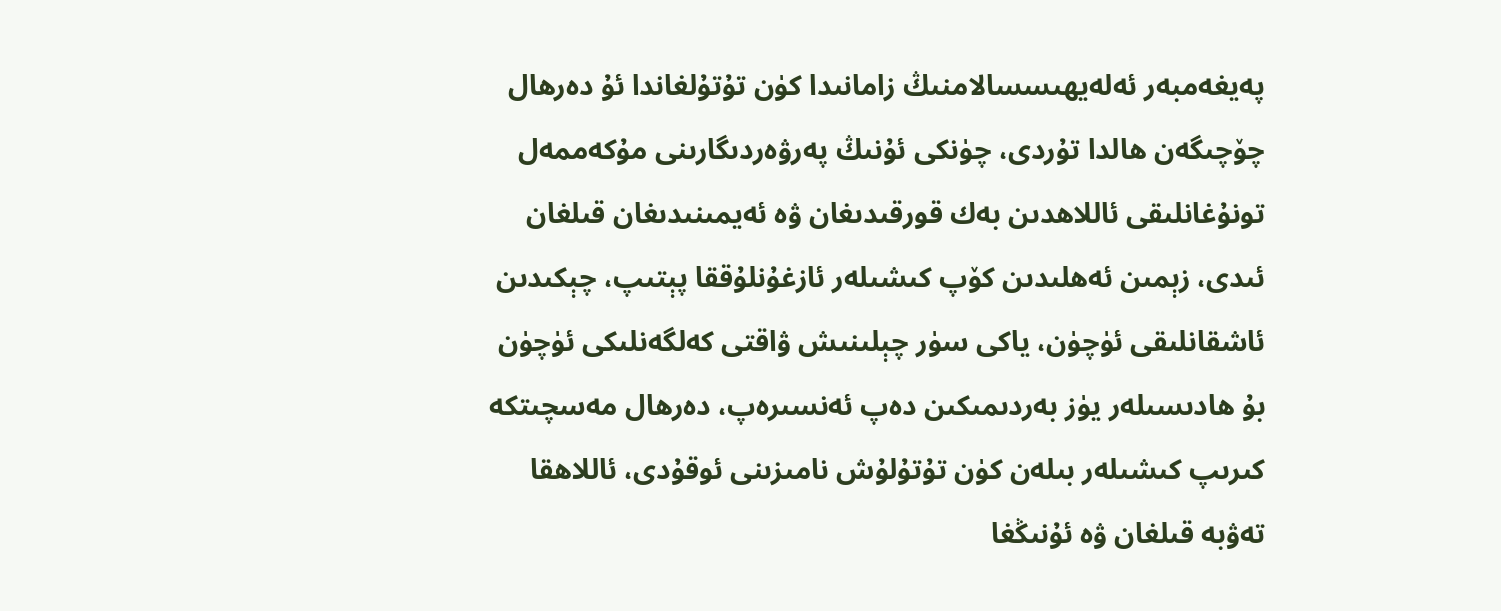پەيغەمبەر ئەلەيھىسسالامنىڭ زامانىدا كۈن تۇتۇلغاندا ئۇ دەرھال چۆچىگەن ھالدا تۇردى، چۈنكى ئۇنىڭ پەرۋەردىگارىنى مۇكەممەل تونۇغانلىقى ئاللاھدىن بەك قورقىدىغان ۋە ئەيمىنىدىغان قىلغان ئىدى، زېمىن ئەھلىدىن كۆپ كىشىلەر ئازغۇنلۇققا پېتىپ، چېكىدىن ئاشقانلىقى ئۈچۈن، ياكى سۈر چېلىنىش ۋاقتى كەلگەنلىكى ئۈچۈن بۇ ھادىسىلەر يۈز بەردىمىكىن دەپ ئەنسىرەپ، دەرھال مەسچىتكە كىرىپ كىشىلەر بىلەن كۈن تۇتۇلۇش نامىزىنى ئوقۇدى، ئاللاھقا تەۋبە قىلغان ۋە ئۇنىڭغا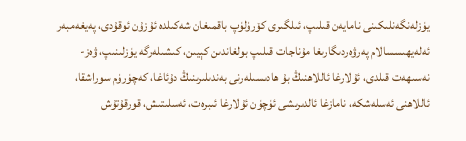يۈزلەنگەنلىكىنى نامايەن قىلىپ، ئىلگىرى كۆرۈلۈپ باقمىغان شەكىلدە ئۇزۇن ئوقۇدى، پەيغەمبەر ئەلەيھىسسالام پەرۋەردىگارىغا مۇناجات قىلىپ بولغاندىن كېيىن، كىشىلەرگە يۈزلىنىپ، ۋەز-نەسىھەت قىلدى، ئۇلارغا ئاللاھنىڭ بۇ ھادىسىلەرنى بەندىلىرىنىڭ دۇئاغا، كەچۈرۈم سوراشقا، ئاللاھنى ئەسلەشكە، نامازغا ئالدىرىشى ئۈچۈن ئۇلارغا ئىبرەت، ئەسلىتىش، قورقۇتۇش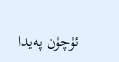ئۈچۈن پەيدا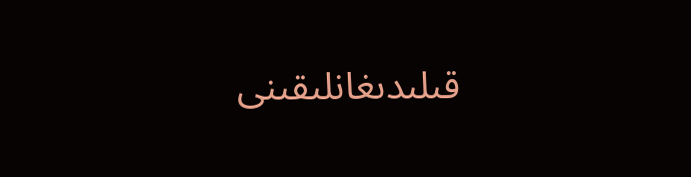قىلىدىغانلىقىنى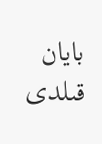بايان قىلدى